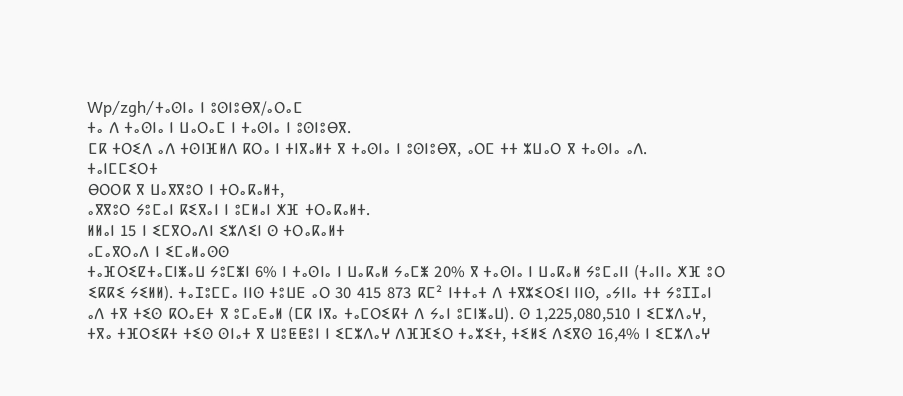Wp/zgh/ⵜⴰⵙⵏⴰ ⵏ ⵓⵙⵏⵓⴱⴳ/ⴰⵔⴰⵎ
ⵜⴰ ⴷ ⵜⴰⵙⵏⴰ ⵏ ⵡⴰⵔⴰⵎ ⵏ ⵜⴰⵙⵏⴰ ⵏ ⵓⵙⵏⵓⴱⴳ.
ⵎⴽ ⵜⵔⵉⴷ ⴰⴷ ⵜⵙⵏⴼⵍⴷ ⴽⵔⴰ ⵏ ⵜⵏⴳⴰⵍⵜ ⴳ ⵜⴰⵙⵏⴰ ⵏ ⵓⵙⵏⵓⴱⴳ, ⴰⵔⵎ ⵜⵜ ⵣⵡⴰⵔ ⴳ ⵜⴰⵙⵏⴰ ⴰⴷ.
ⵜⴰⵏⵎⵎⵉⵔⵜ
ⴱⵔⵔⴽ ⴳ ⵡⴰⴳⴳⵓⵔ ⵏ ⵜⵔⴰⴽⴰⵍⵜ,
ⴰⴳⴳⵓⵔ ⵢⵓⵎⴰⵏ ⴽⵉⴳⴰⵏ ⵏ ⵓⵎⵍⴰⵏ ⵅⴼ ⵜⵔⴰⴽⴰⵍⵜ.
ⵍⵍⴰⵏ 15 ⵏ ⵉⵎⴳⵔⴰⴷⵏ ⵉⵣⴷⵉⵏ ⵙ ⵜⵔⴰⴽⴰⵍⵜ
ⴰⵎⴰⴳⵔⴰⴷ ⵏ ⵉⵎⴰⵍⴰⵙⵙ
ⵜⴰⴼⵔⵉⵇⵜⴰⵎⵏⵥⴰⵡ ⵢⵓⵎⵥⵏ 6% ⵏ ⵜⴰⵙⵏⴰ ⵏ ⵡⴰⴽⴰⵍ ⵢⴰⵎⵥ 20% ⴳ ⵜⴰⵙⵏⴰ ⵏ ⵡⴰⴽⴰⵍ ⵢⵓⵎⴰⵏⵏ (ⵜⴰⵏⵏⴰ ⵅⴼ ⵓⵔ ⵉⴽⴽⵉ ⵢⵉⵍⵍ). ⵜⴰⵊⵓⵎⵎⴰ ⵏⵏⵙ ⵜⵓⵡⴹ ⴰⵔ 30 415 873 ⴽⵎ² ⵏⵜⵜⴰⵜ ⴷ ⵜⴳⵣⵉⵔⵉⵏ ⵏⵏⵙ, ⴰⵢⵏⵏⴰ ⵜⵜ ⵢⵓⵊⵊⴰⵏ ⴰⴷ ⵜⴳ ⵜⵉⵙ ⴽⵔⴰⴹⵜ ⴳ ⵓⵎⴰⴹⴰⵍ (ⵎⴽ ⵏⴳⴰ ⵜⴰⵎⵔⵉⴽⵜ ⴷ ⵢⴰⵏ ⵓⵎⵏⵥⴰⵡ). ⵙ 1,225,080,510 ⵏ ⵉⵎⵣⴷⴰⵖ, ⵜⴳⴰ ⵜⴼⵔⵉⴽⵜ ⵜⵉⵙ ⵙⵏⴰⵜ ⴳ ⵡⵓⵟⵟⵓⵏ ⵏ ⵉⵎⵣⴷⴰⵖ ⴷⴼⴼⵉⵔ ⵜⴰⵣⵉⵜ, ⵜⵉⵍⵉ ⴷⵉⴳⵙ 16,4% ⵏ ⵉⵎⵣⴷⴰⵖ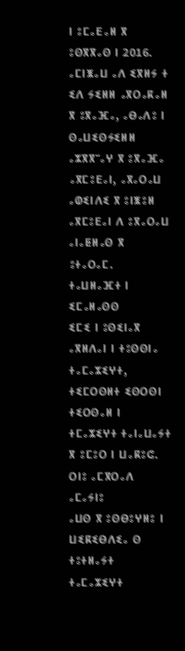ⵏ ⵓⵎⴰⴹⴰⵍ ⴳ ⵓⵙⴳⴳⴰⵙ ⵏ 2016. ⴰⵎⵏⵥⴰⵡ ⴰⴷ ⵉⴳⵍⵢ ⵜ ⵉⴷ ⵢⵉⵍⵍ ⴰⴳⵔⴰⴽⴰⵍ ⴳ ⵓⴳⴰⴼⴰ, ⴰⴱⴰⴷⵓ ⵏ ⵙⴰⵡⵉⵙⵢⵉⵍⵍ ⴰⵣⴳⴳⵯⴰⵖ ⴳ ⵓⴳⴰⴼⴰ ⴰⴳⵎⵓⴹⴰⵏ, ⴰⴳⴰⵔⴰⵡ ⴰⵀⵉⵏⴷⵉ ⴳ ⵓⵏⵥⵓⵍ ⴰⴳⵎⵓⴹⴰⵏ ⴷ ⵓⴳⴰⵔⴰⵡ ⴰⵏⴰⵟⵍⴰⵙ ⴳ ⵓⵜⴰⵔⴰⵎ.
ⵜⴰⵡⵍⴰⴼⵜ ⵏ ⵉⵎⴰⵍⴰⵙⵙ
ⵉⵎⵉ ⵏ ⵓⵙⵉⵏⴰⴳ ⴰⴳⵍⴷⴰⵏ ⵏ ⵜⵓⵙⵙⵏⴰ ⵜⴰⵎⴰⵣⵉⵖⵜ, ⵜⵉⵎⵔⵙⵍⵜ ⵉⵙⵔⵙⵏ ⵜⵉⵔⵙⴰⵍ ⵏ ⵜⵎⴰⵣⵉⵖⵜ ⵜⴰⵏⴰⵡⴰⵢⵜ ⴳ ⵓⵎⵓⵔ ⵏ ⵡⴰⴽⵓⵛ.
ⵔⵏⵓ ⴰⵎⴳⵔⴰⴷ ⴰⵎⴰⵢⵏⵓ
ⴰⵡⵙ ⴳ ⵓⵙⴱⵓⵖⵍⵓ ⵏ ⵡⵉⴽⵉⴱⴷⵉⴰ ⵙ ⵜⵓⵜⵍⴰⵢⵜ ⵜⴰⵎⴰⵣⵉⵖⵜ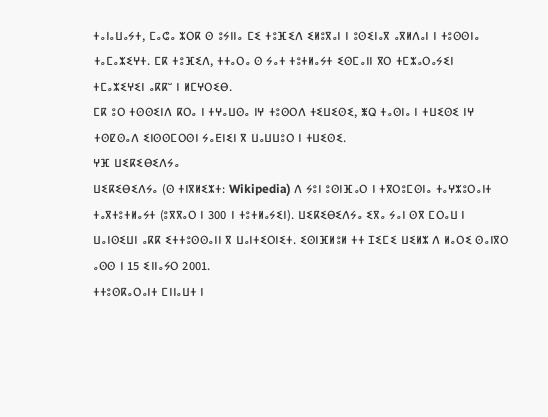ⵜⴰⵏⴰⵡⴰⵢⵜ, ⵎⴰⵛⴰ ⵣⵔⴽ ⵙ ⵓⵢⵏⵏⴰ ⵎⵉ ⵜⵓⴼⵉⴷ ⵉⵍⵓⴳⴰⵏ ⵏ ⵓⵙⵉⵏⴰⴳ ⴰⴳⵍⴷⴰⵏ ⵏ ⵜⵓⵙⵙⵏⴰ ⵜⴰⵎⴰⵣⵉⵖⵜ. ⵎⴽ ⵜⵓⴼⵉⴷ, ⵜⵜⴰⵔⴰ ⵙ ⵢⴰⵜ ⵜⵓⵜⵍⴰⵢⵜ ⵉⵙⵎⴰⵏⵏ ⴳⵔ ⵜⵎⵣⴰⵔⴰⵢⵉⵏ ⵜⵎⴰⵣⵉⵖⵉⵏ ⴰⴽⴽⵯ ⵏ ⵍⵎⵖⵔⵉⴱ.
ⵎⴽ ⵓⵔ ⵜⵙⵙⵉⵏⴷ ⴽⵔⴰ ⵏ ⵜⵖⴰⵡⵙⴰ ⵏⵖ ⵜⵓⵙⵔⴷ ⵜⵉⵡⵉⵙⵉ, ⵥⵕ ⵜⴰⵙⵏⴰ ⵏ ⵜⵡⵉⵙⵉ ⵏⵖ ⵜⵙⵇⵙⴰⴷ ⵉⵏⵙⵙⵎⵔⵙⵏ ⵢⴰⴹⵏⵉⵏ ⴳ ⵡⴰⵡⵡⵓⵔ ⵏ ⵜⵡⵉⵙⵉ.
ⵖⴼ ⵡⵉⴽⵉⴱⵉⴷⵢⴰ
ⵡⵉⴽⵉⴱⵉⴷⵢⴰ (ⵙ ⵜⵏⴳⵍⵉⵣⵜ: Wikipedia) ⴷ ⵢⵓⵏ ⵓⵙⵏⴼⴰⵔ ⵏ ⵜⴳⵔⵓⵎⵙⵏⴰ ⵜⴰⵖⵣⵓⵔⴰⵏⵜ ⵜⴰⴳⵜⵓⵜⵍⴰⵢⵜ (ⵓⴳⴳⴰⵔ ⵏ 300 ⵏ ⵜⵓⵜⵍⴰⵢⵉⵏ). ⵡⵉⴽⵉⴱⵉⴷⵢⴰ ⵉⴳⴰ ⵢⴰⵏ ⵙⴳ ⵎⵔⴰⵡ ⵏ ⵡⴰⵏⵙⵉⵡⵏ ⴰⴽⴽ ⵉⵜⵜⵓⵙⵙⴰⵏⵏ ⴳ ⵡⴰⵏⵜⵉⵔⵏⵉⵜ. ⵉⵙⵏⴼⵍⵓⵍ ⵜⵜ ⵊⵉⵎⵉ ⵡⵉⵍⵣ ⴷ ⵍⴰⵔⵉ ⵙⴰⵏⴳⵔ ⴰⵙⵙ ⵏ 15 ⵉⵏⵏⴰⵢⵔ 2001.
ⵜⵜⵓⵙⴽⴰⵔⴰⵏⵜ ⵎⵏⵏⴰⵡⵜ ⵏ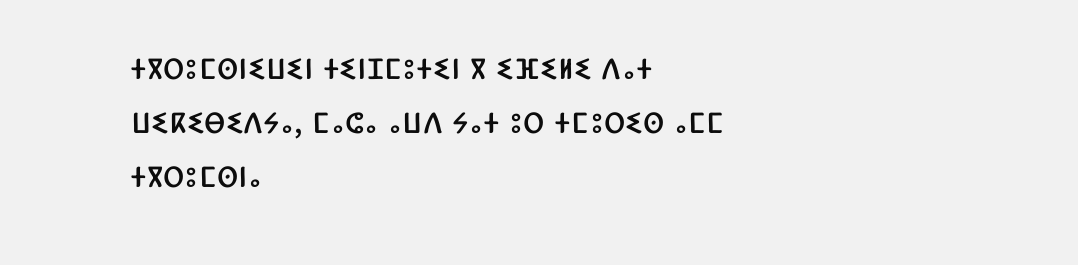ⵜⴳⵔⵓⵎⵙⵏⵉⵡⵉⵏ ⵜⵉⵏⵊⵎⵓⵜⵉⵏ ⴳ ⵉⴼⵉⵍⵉ ⴷⴰⵜ ⵡⵉⴽⵉⴱⵉⴷⵢⴰ, ⵎⴰⵛⴰ ⴰⵡⴷ ⵢⴰⵜ ⵓⵔ ⵜⵎⵓⵔⵉⵙ ⴰⵎⵎ ⵜⴳⵔⵓⵎⵙⵏⴰ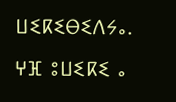ⵡⵉⴽⵉⴱⵉⴷⵢⴰ.
ⵖⴼ ⵓⵡⵉⴽⵉ ⴰ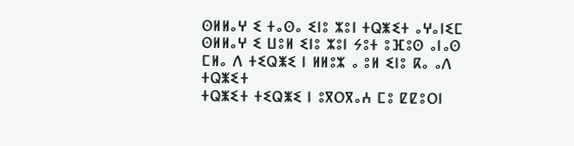ⵙⵍⵍⴰⵖ ⵉ ⵜⴰⵙⴰ ⵉⵏⵓ ⵣⵓⵏ ⵜⵕⵥⵉⵜ ⴰⵖⴰⵏⵉⵎ
ⵙⵍⵍⴰⵖ ⵉ ⵡⵓⵍ ⵉⵏⵓ ⵣⵓⵏ ⵢⵓⵜ ⵓⴼⵓⵙ ⴰⵏⴰⵙ
ⵎⵍⴰ ⴷ ⵜⵉⵕⵥⵉ ⵏ ⵍⵍⵓⵣ ⴰ ⵓⵍ ⵉⵏⵓ ⴽⴰ ⴰⴷ ⵜⵕⵥⵉⵜ
ⵜⵕⵥⵉⵜ ⵜⵉⵕⵥⵉ ⵏ ⵓⴳⵔⴳⴰⵄ ⵎⵓ ⵇⵇⵓⵔⵏ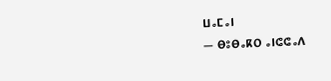ⵡⴰⵎⴰⵏ
— ⴱⵓⴱⴰⴽⵔ ⴰⵏⵛⵛⴰⴷ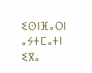ⵉⵙⵏⴼⴰⵔⵏ ⴰⵢⵜⵎⴰⵜⵏ
ⵉⴳⴰ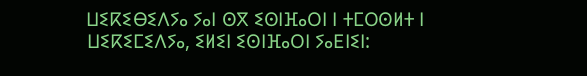ⵡⵉⴽⵉⴱⵉⴷⵢⴰ ⵢⴰⵏ ⵙⴳ ⵉⵙⵏⴼⴰⵔⵏ ⵏ ⵜⵎⵔⵙⵍⵜ ⵏ ⵡⵉⴽⵉⵎⵉⴷⵢⴰ, ⵉⵍⵉⵏ ⵉⵙⵏⴼⴰⵔⵏ ⵢⴰⴹⵏⵉⵏ: